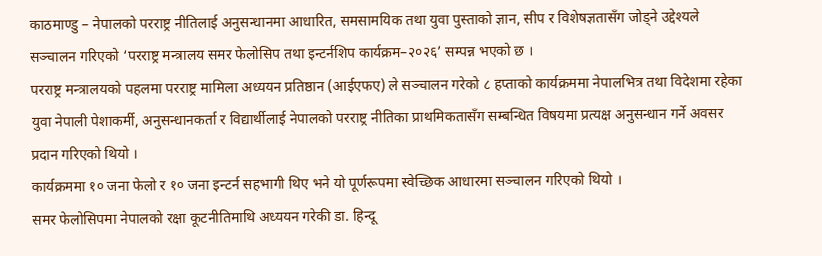काठमाण्डु – नेपालको परराष्ट्र नीतिलाई अनुसन्धानमा आधारित, समसामयिक तथा युवा पुस्ताको ज्ञान, सीप र विशेषज्ञतासँग जोड्ने उद्देश्यले सञ्चालन गरिएको ‘परराष्ट्र मन्त्रालय समर फेलोसिप तथा इन्टर्नशिप कार्यक्रम–२०२६’ सम्पन्न भएको छ ।
परराष्ट्र मन्त्रालयको पहलमा परराष्ट्र मामिला अध्ययन प्रतिष्ठान (आईएफए) ले सञ्चालन गरेको ८ हप्ताको कार्यक्रममा नेपालभित्र तथा विदेशमा रहेका युवा नेपाली पेशाकर्मी, अनुसन्धानकर्ता र विद्यार्थीलाई नेपालको परराष्ट्र नीतिका प्राथमिकतासँग सम्बन्धित विषयमा प्रत्यक्ष अनुसन्धान गर्ने अवसर प्रदान गरिएको थियो ।
कार्यक्रममा १० जना फेलो र १० जना इन्टर्न सहभागी थिए भने यो पूर्णरूपमा स्वेच्छिक आधारमा सञ्चालन गरिएको थियो ।
समर फेलोसिपमा नेपालको रक्षा कूटनीतिमाथि अध्ययन गरेकी डा. हिन्दू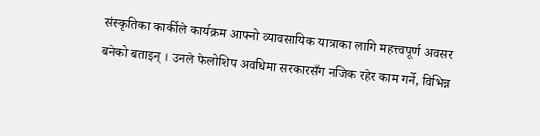संस्कृतिका कार्कीले कार्यक्रम आफ्नो व्यावसायिक यात्राका लागि महत्त्वपूर्ण अवसर बनेको बताइन् । उनले फेलोशिप अवधिमा सरकारसँग नजिक रहेर काम गर्ने, विभिन्न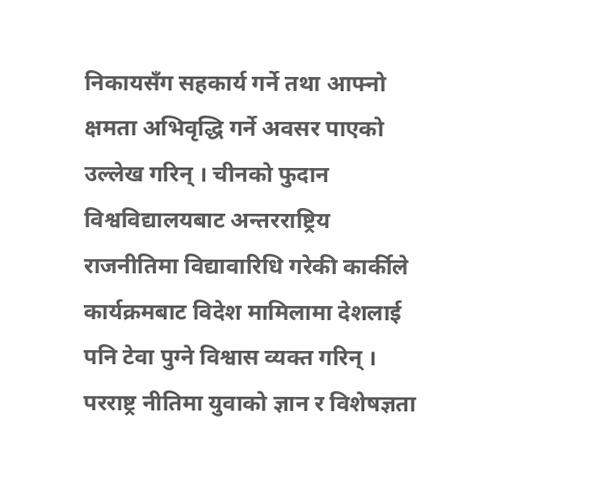निकायसँग सहकार्य गर्ने तथा आफ्नो क्षमता अभिवृद्धि गर्ने अवसर पाएको उल्लेख गरिन् । चीनको फुदान विश्वविद्यालयबाट अन्तरराष्ट्रिय राजनीतिमा विद्यावारिधि गरेकी कार्कीले कार्यक्रमबाट विदेश मामिलामा देशलाई पनि टेवा पुग्ने विश्वास व्यक्त गरिन् ।
परराष्ट्र नीतिमा युवाको ज्ञान र विशेषज्ञता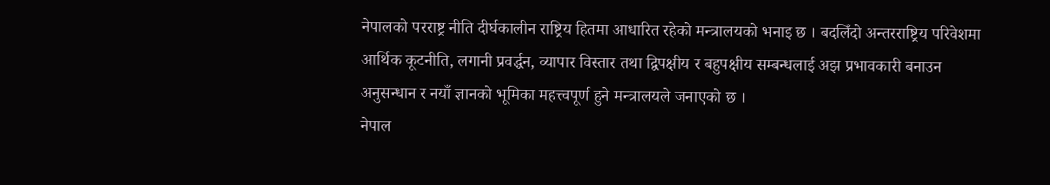नेपालको परराष्ट्र नीति दीर्घकालीन राष्ट्रिय हितमा आधारित रहेको मन्त्रालयको भनाइ छ । बदलिँदो अन्तरराष्ट्रिय परिवेशमा आर्थिक कूटनीति, लगानी प्रवर्द्धन, व्यापार विस्तार तथा द्विपक्षीय र बहुपक्षीय सम्बन्धलाई अझ प्रभावकारी बनाउन अनुसन्धान र नयाँ ज्ञानको भूमिका महत्त्वपूर्ण हुने मन्त्रालयले जनाएको छ ।
नेपाल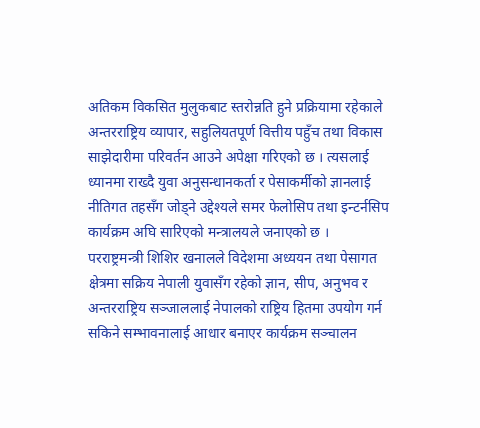अतिकम विकसित मुलुकबाट स्तरोन्नति हुने प्रक्रियामा रहेकाले अन्तरराष्ट्रिय व्यापार, सहुलियतपूर्ण वित्तीय पहुँच तथा विकास साझेदारीमा परिवर्तन आउने अपेक्षा गरिएको छ । त्यसलाई ध्यानमा राख्दै युवा अनुसन्धानकर्ता र पेसाकर्मीको ज्ञानलाई नीतिगत तहसँग जोड्ने उद्देश्यले समर फेलोसिप तथा इन्टर्नसिप कार्यक्रम अघि सारिएको मन्त्रालयले जनाएको छ ।
परराष्ट्रमन्त्री शिशिर खनालले विदेशमा अध्ययन तथा पेसागत क्षेत्रमा सक्रिय नेपाली युवासँग रहेको ज्ञान, सीप, अनुभव र अन्तरराष्ट्रिय सञ्जाललाई नेपालको राष्ट्रिय हितमा उपयोग गर्न सकिने सम्भावनालाई आधार बनाएर कार्यक्रम सञ्चालन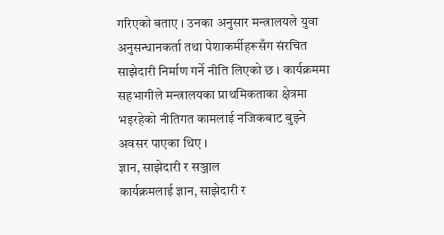गरिएको बताए । उनका अनुसार मन्त्रालयले युवा अनुसन्धानकर्ता तथा पेशाकर्मीहरूसँग संरचित साझेदारी निर्माण गर्ने नीति लिएको छ । कार्यक्रममा सहभागीले मन्त्रालयका प्राथमिकताका क्षेत्रमा भइरहेको नीतिगत कामलाई नजिकबाट बुझ्ने अवसर पाएका थिए ।
ज्ञान, साझेदारी र सञ्जाल
कार्यक्रमलाई ज्ञान, साझेदारी र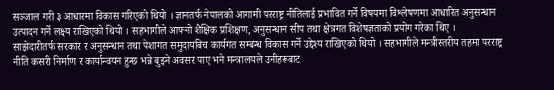सञ्जाल गरी ३ आधारमा विकास गरिएको थियो । ज्ञानतर्फ नेपालको आगामी परराष्ट्र नीतिलाई प्रभावित गर्ने विषयमा विश्लेषणमा आधारित अनुसन्धान उत्पादन गर्ने लक्ष्य राखिएको थियो । सहभागीले आफ्नो शैक्षिक प्रशिक्षण, अनुसन्धान सीप तथा क्षेत्रगत विशेषज्ञताको प्रयोग गरेका थिए ।
साझेदारीतर्फ सरकार र अनुसन्धान तथा पेशागत समुदायबिच कार्यगत सम्बन्ध विकास गर्ने उद्देश्य राखिएको थियो । सहभागीले मन्त्रीस्तरीय तहमा परराष्ट्र नीति कसरी निर्माण र कार्यान्वयन हुन्छ भन्ने बुझ्ने अवसर पाए भने मन्त्रालयले उनीहरूबाट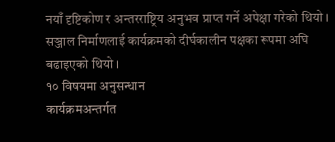नयाँ दृष्टिकोण र अन्तरराष्ट्रिय अनुभव प्राप्त गर्ने अपेक्षा गरेको थियो । सञ्जाल निर्माणलाई कार्यक्रमको दीर्घकालीन पक्षका रूपमा अघि बढाइएको थियो ।
१० विषयमा अनुसन्धान
कार्यक्रमअन्तर्गत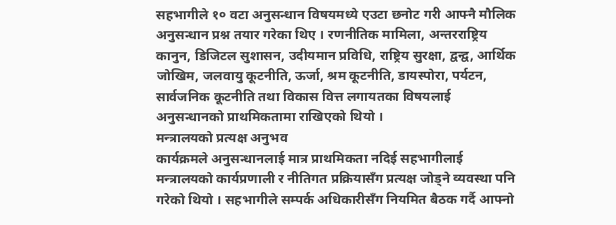सहभागीले १० वटा अनुसन्धान विषयमध्ये एउटा छनोट गरी आफ्नै मौलिक अनुसन्धान प्रश्न तयार गरेका थिए । रणनीतिक मामिला, अन्तरराष्ट्रिय कानुन, डिजिटल सुशासन, उदीयमान प्रविधि, राष्ट्रिय सुरक्षा, द्वन्द्व, आर्थिक जोखिम, जलवायु कूटनीति, ऊर्जा, श्रम कूटनीति, डायस्पोरा, पर्यटन, सार्वजनिक कूटनीति तथा विकास वित्त लगायतका विषयलाई अनुसन्धानको प्राथमिकतामा राखिएको थियो ।
मन्त्रालयको प्रत्यक्ष अनुभव
कार्यक्रमले अनुसन्धानलाई मात्र प्राथमिकता नदिई सहभागीलाई मन्त्रालयको कार्यप्रणाली र नीतिगत प्रक्रियासँग प्रत्यक्ष जोड्ने व्यवस्था पनि गरेको थियो । सहभागीले सम्पर्क अधिकारीसँग नियमित बैठक गर्दै आफ्नो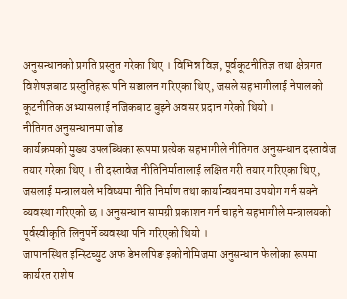अनुसन्धानको प्रगति प्रस्तुत गरेका थिए । विभिन्न विज्ञ, पूर्वकूटनीतिज्ञ तथा क्षेत्रगत विशेषज्ञबाट प्रस्तुतिहरू पनि सञ्चालन गरिएका थिए, जसले सहभागीलाई नेपालको कूटनीतिक अभ्यासलाई नजिकबाट बुझ्ने अवसर प्रदान गरेको थियो ।
नीतिगत अनुसन्धानमा जोड
कार्यक्रमको मुख्य उपलब्धिका रूपमा प्रत्येक सहभागीले नीतिगत अनुसन्धान दस्तावेज तयार गरेका थिए । ती दस्तावेज नीतिनिर्मातालाई लक्षित गरी तयार गरिएका थिए, जसलाई मन्त्रालयले भविष्यमा नीति निर्माण तथा कार्यान्वयनमा उपयोग गर्न सक्ने व्यवस्था गरिएको छ । अनुसन्धान सामग्री प्रकाशन गर्न चाहने सहभागीले मन्त्रालयको पूर्वस्वीकृति लिनुपर्ने व्यवस्था पनि गरिएको थियो ।
जापानस्थित इन्स्टिच्युट अफ डेभलपिङ इकोनोमिजमा अनुसन्धान फेलोका रूपमा कार्यरत राशेष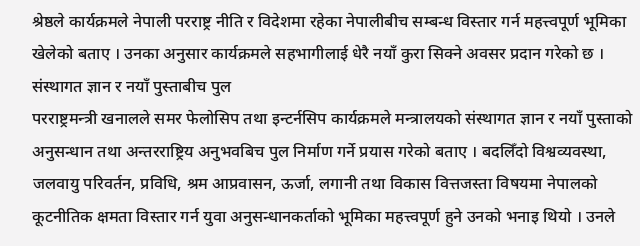श्रेष्ठले कार्यक्रमले नेपाली परराष्ट्र नीति र विदेशमा रहेका नेपालीबीच सम्बन्ध विस्तार गर्न महत्त्वपूर्ण भूमिका खेलेको बताए । उनका अनुसार कार्यक्रमले सहभागीलाई धेरै नयाँ कुरा सिक्ने अवसर प्रदान गरेको छ ।
संस्थागत ज्ञान र नयाँ पुस्ताबीच पुल
परराष्ट्रमन्त्री खनालले समर फेलोसिप तथा इन्टर्नसिप कार्यक्रमले मन्त्रालयको संस्थागत ज्ञान र नयाँ पुस्ताको अनुसन्धान तथा अन्तरराष्ट्रिय अनुभवबिच पुल निर्माण गर्ने प्रयास गरेको बताए । बदलिँदो विश्वव्यवस्था, जलवायु परिवर्तन, प्रविधि, श्रम आप्रवासन, ऊर्जा, लगानी तथा विकास वित्तजस्ता विषयमा नेपालको कूटनीतिक क्षमता विस्तार गर्न युवा अनुसन्धानकर्ताको भूमिका महत्त्वपूर्ण हुने उनको भनाइ थियो । उनले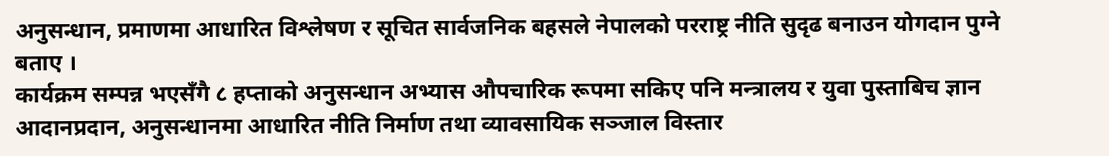अनुसन्धान, प्रमाणमा आधारित विश्लेषण र सूचित सार्वजनिक बहसले नेपालको परराष्ट्र नीति सुदृढ बनाउन योगदान पुग्ने बताए ।
कार्यक्रम सम्पन्न भएसँगै ८ हप्ताको अनुसन्धान अभ्यास औपचारिक रूपमा सकिए पनि मन्त्रालय र युवा पुस्ताबिच ज्ञान आदानप्रदान, अनुसन्धानमा आधारित नीति निर्माण तथा व्यावसायिक सञ्जाल विस्तार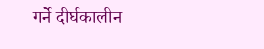गर्ने दीर्घकालीन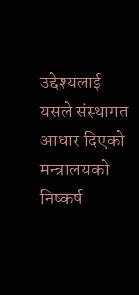उद्देश्यलाई यसले संस्थागत आधार दिएको मन्त्रालयको निष्कर्ष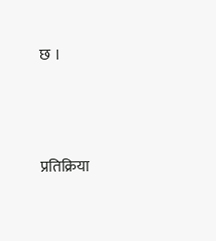छ ।




प्रतिक्रिया